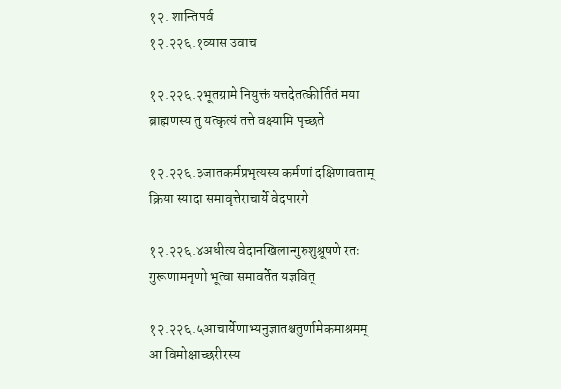१२. शान्तिपर्व
१२.२२६.१व्यास उवाच

१२.२२६.२भूतग्रामे नियुक्तं यत्तदेतत्कीर्तितं मया
ब्राह्मणस्य तु यत्कृत्यं तत्ते वक्ष्यामि पृच्छते

१२.२२६.३जातकर्मप्रभृत्यस्य कर्मणां दक्षिणावताम्
क्रिया स्यादा समावृत्तेराचार्ये वेदपारगे

१२.२२६.४अधीत्य वेदानखिलान्गुरुशुश्रूषणे रतः
गुरूणामनृणो भूत्वा समावर्तेत यज्ञवित्

१२.२२६.५आचार्येणाभ्यनुज्ञातश्चतुर्णामेकमाश्रमम्
आ विमोक्षाच्छरीरस्य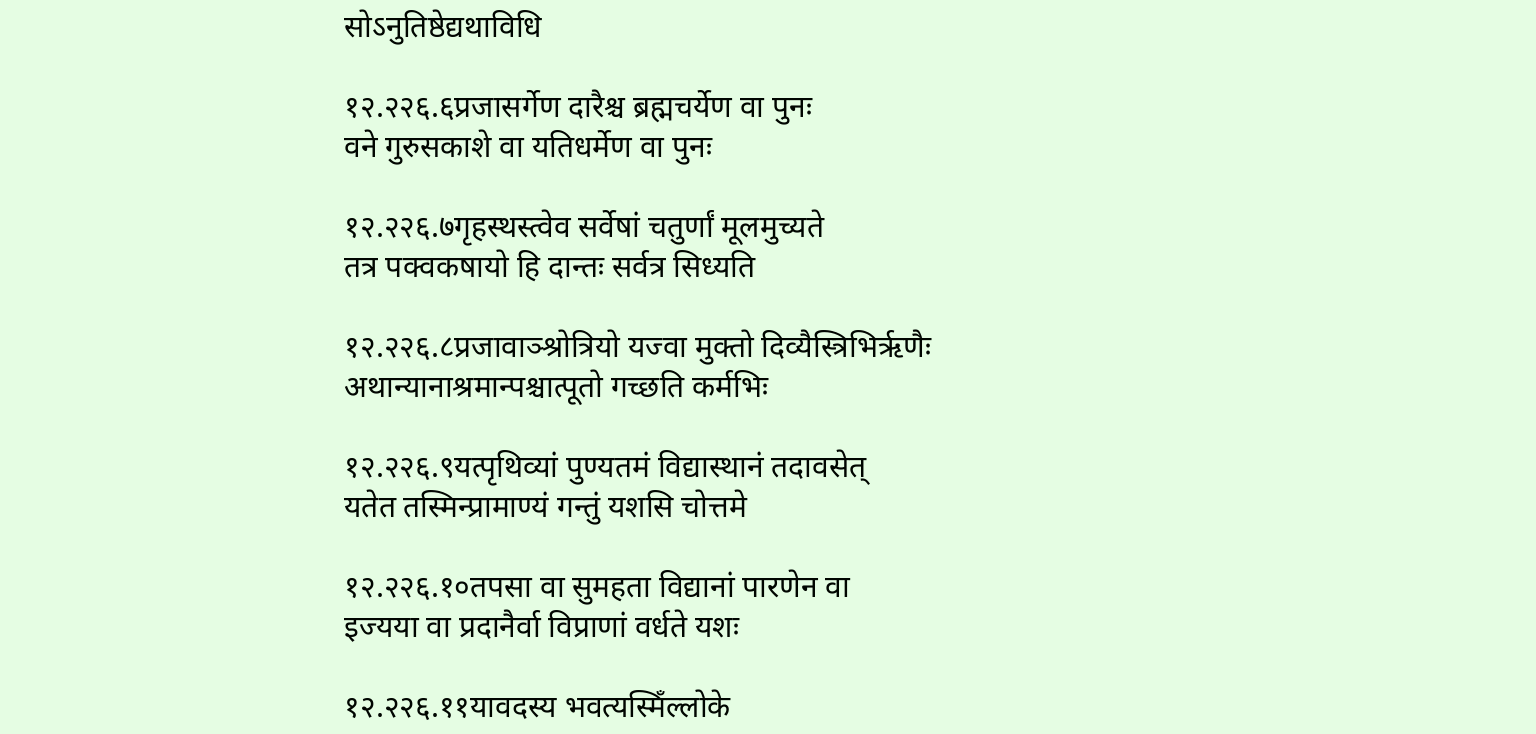सोऽनुतिष्ठेद्यथाविधि

१२.२२६.६प्रजासर्गेण दारैश्च ब्रह्मचर्येण वा पुनः
वने गुरुसकाशे वा यतिधर्मेण वा पुनः

१२.२२६.७गृहस्थस्त्वेव सर्वेषां चतुर्णां मूलमुच्यते
तत्र पक्वकषायो हि दान्तः सर्वत्र सिध्यति

१२.२२६.८प्रजावाञ्श्रोत्रियो यज्वा मुक्तो दिव्यैस्त्रिभिरृणैः
अथान्यानाश्रमान्पश्चात्पूतो गच्छति कर्मभिः

१२.२२६.९यत्पृथिव्यां पुण्यतमं विद्यास्थानं तदावसेत्
यतेत तस्मिन्प्रामाण्यं गन्तुं यशसि चोत्तमे

१२.२२६.१०तपसा वा सुमहता विद्यानां पारणेन वा
इज्यया वा प्रदानैर्वा विप्राणां वर्धते यशः

१२.२२६.११यावदस्य भवत्यस्मिँल्लोके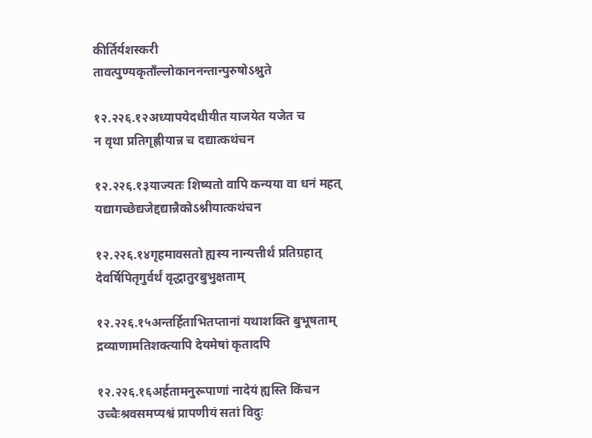कीर्तिर्यशस्करी
तावत्पुण्यकृताँल्लोकाननन्तान्पुरुषोऽश्नुते

१२.२२६.१२अध्यापयेदधीयीत याजयेत यजेत च
न वृथा प्रतिगृह्णीयान्न च दद्यात्कथंचन

१२.२२६.१३याज्यतः शिष्यतो वापि कन्यया वा धनं महत्
यद्यागच्छेद्यजेद्दद्यान्नैकोऽश्नीयात्कथंचन

१२.२२६.१४गृहमावसतो ह्यस्य नान्यत्तीर्थं प्रतिग्रहात्
देवर्षिपितृगुर्वर्थं वृद्धातुरबुभुक्षताम्

१२.२२६.१५अन्तर्हिताभितप्तानां यथाशक्ति बुभूषताम्
द्रव्याणामतिशक्त्यापि देयमेषां कृतादपि

१२.२२६.१६अर्हतामनुरूपाणां नादेयं ह्यस्ति किंचन
उच्चैःश्रवसमप्यश्वं प्रापणीयं सतां विदुः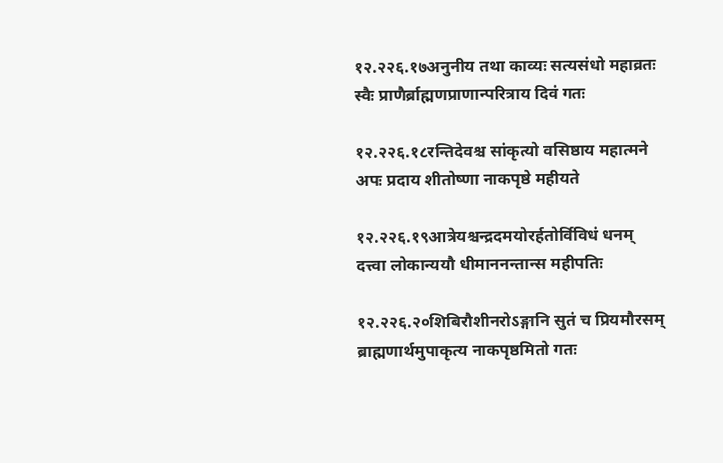१२.२२६.१७अनुनीय तथा काव्यः सत्यसंधो महाव्रतः
स्वैः प्राणैर्ब्राह्मणप्राणान्परित्राय दिवं गतः

१२.२२६.१८रन्तिदेवश्च सांकृत्यो वसिष्ठाय महात्मने
अपः प्रदाय शीतोष्णा नाकपृष्ठे महीयते

१२.२२६.१९आत्रेयश्चन्द्रदमयोरर्हतोर्विविधं धनम्
दत्त्वा लोकान्ययौ धीमाननन्तान्स महीपतिः

१२.२२६.२०शिबिरौशीनरोऽङ्गानि सुतं च प्रियमौरसम्
ब्राह्मणार्थमुपाकृत्य नाकपृष्ठमितो गतः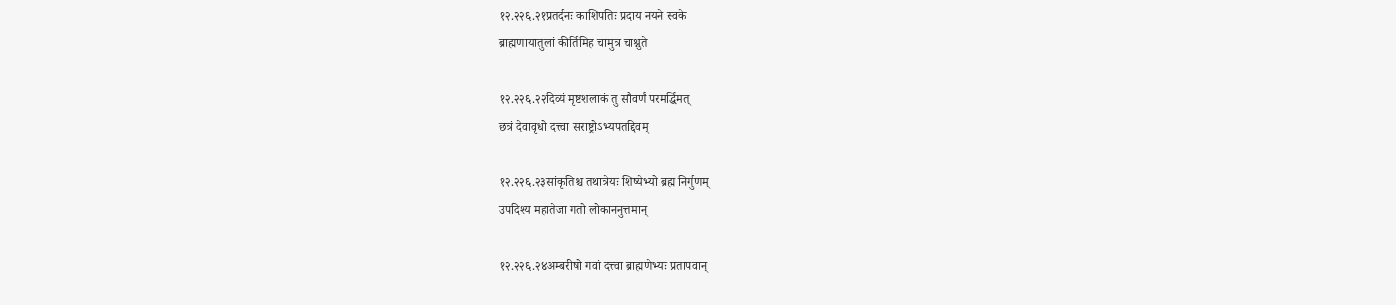१२.२२६.२१प्रतर्दनः काशिपतिः प्रदाय नयने स्वके
ब्राह्मणायातुलां कीर्तिमिह चामुत्र चाश्नुते

१२.२२६.२२दिव्यं मृष्टशलाकं तु सौवर्णं परमर्द्धिमत्
छत्रं देवावृधो दत्त्वा सराष्ट्रोऽभ्यपतद्दिवम्

१२.२२६.२३सांकृतिश्च तथात्रेयः शिष्येभ्यो ब्रह्म निर्गुणम्
उपदिश्य महातेजा गतो लोकाननुत्तमान्

१२.२२६.२४अम्बरीषो गवां दत्त्वा ब्राह्मणेभ्यः प्रतापवान्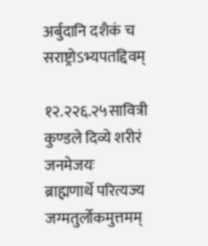अर्बुदानि दशैकं च सराष्ट्रोऽभ्यपतद्दिवम्

१२.२२६.२५सावित्री कुण्डले दिव्ये शरीरं जनमेजयः
ब्राह्मणार्थे परित्यज्य जग्मतुर्लोकमुत्तमम्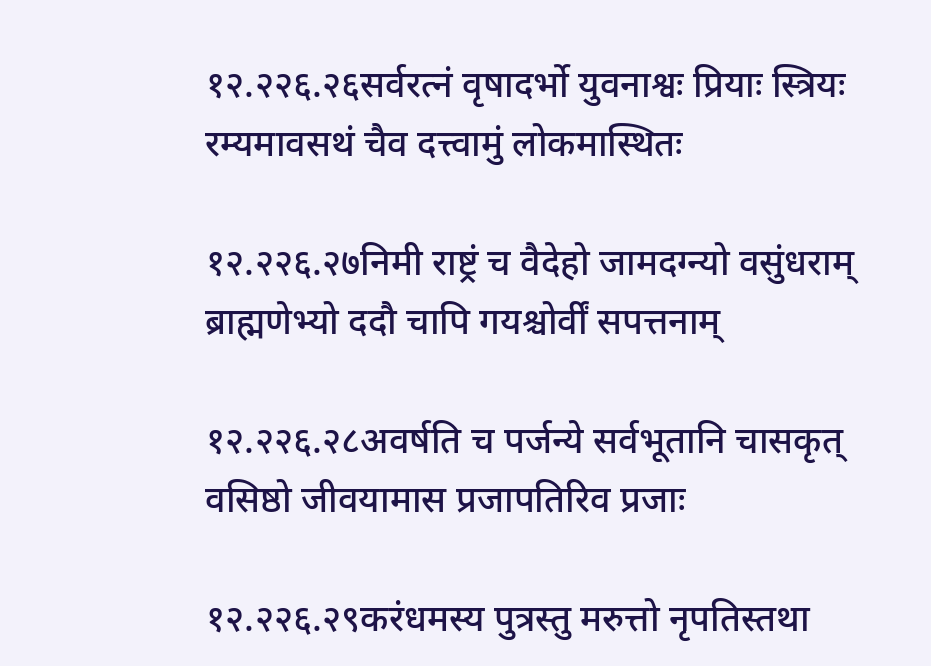१२.२२६.२६सर्वरत्नं वृषादर्भो युवनाश्वः प्रियाः स्त्रियः
रम्यमावसथं चैव दत्त्वामुं लोकमास्थितः

१२.२२६.२७निमी राष्ट्रं च वैदेहो जामदग्न्यो वसुंधराम्
ब्राह्मणेभ्यो ददौ चापि गयश्चोर्वीं सपत्तनाम्

१२.२२६.२८अवर्षति च पर्जन्ये सर्वभूतानि चासकृत्
वसिष्ठो जीवयामास प्रजापतिरिव प्रजाः

१२.२२६.२९करंधमस्य पुत्रस्तु मरुत्तो नृपतिस्तथा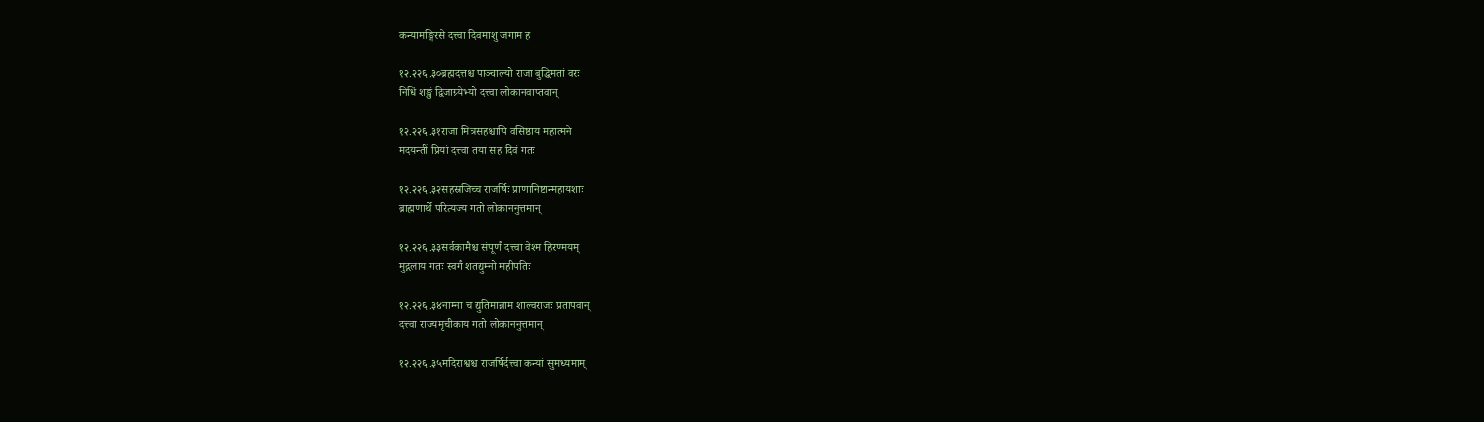कन्यामङ्गिरसे दत्त्वा दिवमाशु जगाम ह

१२.२२६.३०ब्रह्मदत्तश्च पाञ्चाल्यो राजा बुद्धिमतां वरः
निधिं शङ्खं द्विजाग्र्येभ्यो दत्त्वा लोकानवाप्तवान्

१२.२२६.३१राजा मित्रसहश्चापि वसिष्ठाय महात्मने
मदयन्तीं प्रियां दत्त्वा तया सह दिवं गतः

१२.२२६.३२सहस्रजिच्च राजर्षिः प्राणानिष्टान्महायशाः
ब्राह्मणार्थे परित्यज्य गतो लोकाननुत्तमान्

१२.२२६.३३सर्वकामैश्च संपूर्णं दत्त्वा वेश्म हिरण्मयम्
मुद्गलाय गतः स्वर्गं शतद्युम्नो महीपतिः

१२.२२६.३४नाम्ना च द्युतिमान्नाम शाल्वराजः प्रतापवान्
दत्त्वा राज्यमृचीकाय गतो लोकाननुत्तमान्

१२.२२६.३५मदिराश्वश्च राजर्षिर्दत्त्वा कन्यां सुमध्यमाम्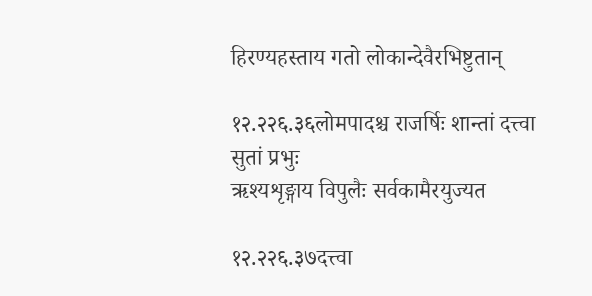हिरण्यहस्ताय गतो लोकान्देवैरभिष्टुतान्

१२.२२६.३६लोमपादश्च राजर्षिः शान्तां दत्त्वा सुतां प्रभुः
ऋश्यशृङ्गाय विपुलैः सर्वकामैरयुज्यत

१२.२२६.३७दत्त्वा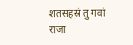शतसहस्रं तु गवां राजा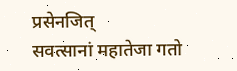प्रसेनजित्
सवत्सानां महातेजा गतो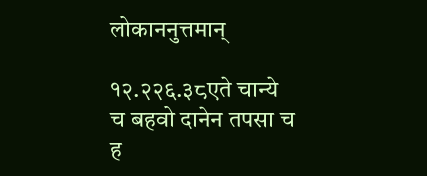लोकाननुत्तमान्

१२.२२६.३८एते चान्ये च बहवो दानेन तपसा च ह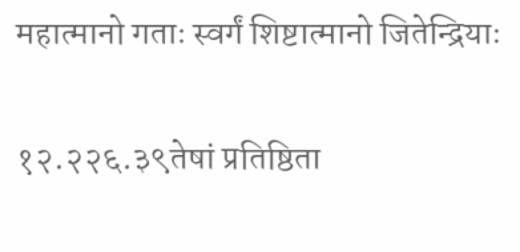महात्मानो गताः स्वर्गं शिष्टात्मानो जितेन्द्रियाः

१२.२२६.३९तेषां प्रतिष्ठिता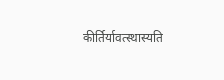कीर्तिर्यावत्स्थास्यति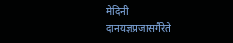मेदिनी
दानयज्ञप्रजासर्गैरेते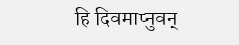हि दिवमाप्नुवन्